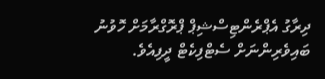ދިރާގު އެޕްރެންޓިސްޝިޕް ޕްރޮގްރާމަށް ހޮވުނު ބައިވެރިންނަށް ސެޓްފިކެޓް ދީފިއެވެ.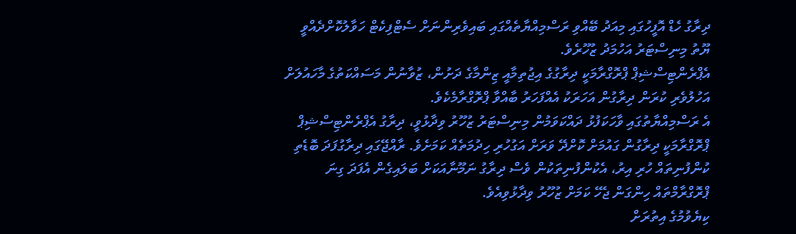ދިރާގު ހެޑް އޮފީހުގައި މިއަދު ބޭއްވި ރަސްމިއްޔާތެއްގައި ބައިވެރިންނަށް ސެޓްފިކެޓް ހަވާލުކޮށްދެއްވީ ޔޫތު މިނިސްޓަރު އަހުމަދު ޒުހޫރެވެ.
އެޕްރެންޓިސްޝިޕް ޕްރޮގްރާމަކީ ދިރާގުގެ އިޖުތިމާއީ ޒިންމާގެ ދަށުން، ޒުވާނުން މަސައްކަތުގެ މާހައުލަށް އަހުލުވެރި ކުރަން ދިރާގުން އަހަރަކު އެއްފަހަރު ބާއްވާ ޕްރޮގްރާމެކެވެ.
އެ ރަސްމިއްޔާތުގައި ވާހަކަފުޅު ދައްކަވަމުން މިނިސްޓަރު ޒުހޫރު ވިދާޅުވީ، ދިރާގު އެޕްރެންޓިސްޝިޕް ޕްރޮގްރާމަކީ ދިރާގުން ގައުމަށް ކޮށްދޭ ވަރަށް އަގުހުރި ހިދުމަތެއް ކަމަށެވެ. ރާއްޖޭގައި ދިރާގުފަދަ ބޮޑެތި ކުންފުނިތައް ހުރި އިރު، އެކުންފުނިތަކުން ވެސް ދިރާގު ނަމޫނާއަކަށް ބަލައިގެން އެފަދަ ގިނަ ޕްރޮގްރާމްތައް ހިންގަން ޖެހޭ ކަމަށް ޒުހޫރު ވިދާޅުވިއެވެ.
ކިޔެވުމުގެ އިތުރަށް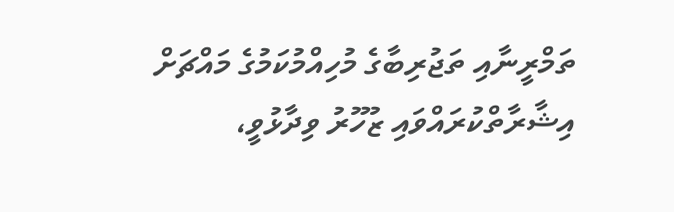ތަމްރީނާއި ތަޖުރިބާގެ މުހިއްމުކަމުގެ މައްޗަށް އިޝާރާތްކުރައްވައި ޒުހޫރު ވިދާޅުވީ،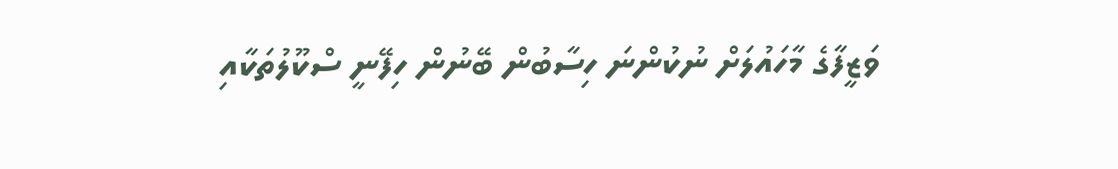ވަޒީފާގެ މާހައުލަށް ނުކުންނަ ހިސާބުން ބޭނުން ހިފޭނީ ސްކޫލުތަކާއި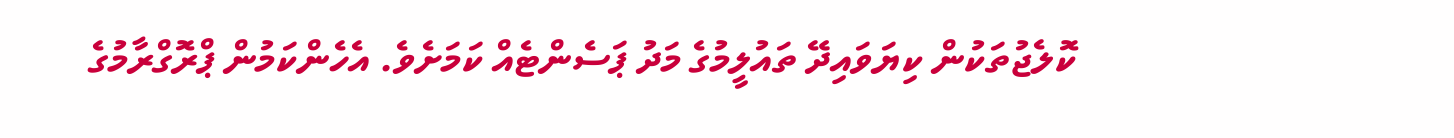ކޮލެޖުތަކުން ކިޔަވައިދޭ ތައުލީމުގެ މަދު ޕަސެންޓެއް ކަމަށެވެ. އެހެންކަމުން ޕްރޮގްރާމުގެ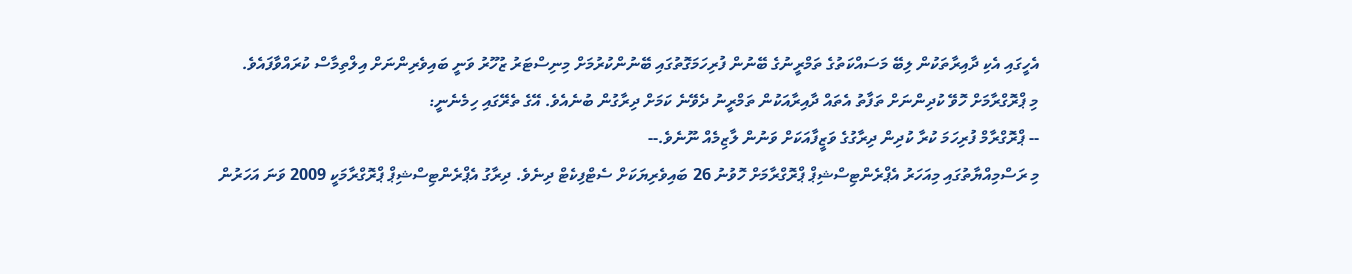އެހީގައި އެކި ދާއިރާތަކުން ލިބޭ މަސައްކަތުގެ ތަމްރީނުގެ ބޭނުން ފުރިހަމަގޮތުގައި ބޭނުންކުރުމަށް މިނިސްޓަރު ޒުހޫރު ވަނީ ބައިވެރިންނަށް އިލްތިމާސް ކުރައްވާފައެވެ.
މި ޕްރޮގްރާމަށް ހޮވޭ ކުދިންނަށް ތަފާތު އެތައް ދާއިރާއަކުން ތަމްރީނު ދެވޭނެ ކަމަށް ދިރާގުން ބުނެއެވެ. އޭގެ ތެރޭގައި ހިމެނެނީ:
-- ޕްރޮގްރާމް ފުރިހަމަ ކުރާ ކުދިން ދިރާގުގެ ވަޒީފާއަކަށް ވަނުން ލާޒިމެއް ނޫނެވެ.--
މި ރަސްމިއްޔާތުގައި މިއަހަރު އެޕްރެންޓިސްޝިޕް ޕްރޮގްރާމަށް ހޮވުނު 26 ބައިވެރިޔަކަށް ސެޓްފިކެޓް ދިނެވެ. ދިރާގު އެޕްރެންޓިސްޝިޕް ޕްރޮގްރާމަކީ 2009 ވަނަ އަހަރުން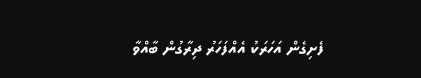ފެށިގެން އަހަރަކު އެއްފަހަރު ދިރާގުން ބާއްވާ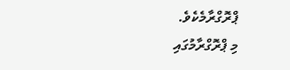ޕްރޮގްރާމެކެވެ.
މި ޕްރޮގްރާމުގައި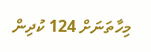މިހާތަނަށް 124 ކުދިން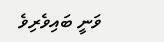ވަނީ ބައިވެރިވެ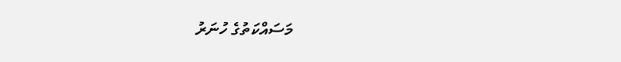މަސައްކަތުގެ ހުނަރު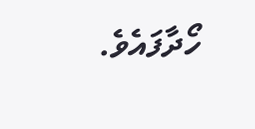ހޯދާފައެވެ.